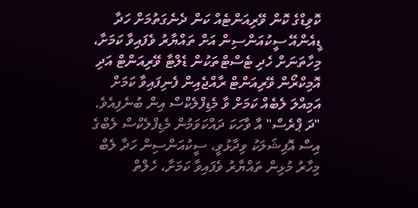ކޮވިޑްގެ ކޮން ވޭރިއަންޓެއް ކަން ދެނެގަތުމަށް ހަދާ ޑީއެންއޭ ސީކުއަންސިން އަށް ތައްޔާރު ވެފައިވާ ކަމަށާ، މިހާތަނަށް ހެދި ޓެސްޓްތަކުން ޑެލްޓާ ވޭރިއަންޓް އަދި އޮމިކްރޯން ވޭރިއަންޓް ރާއްޖެއިން ފެނިފައިވާ ކަމަށް އަމިއްލަ ލެބެއް ކަމަށް ވާ މެޑިފްލެކްސް އިން ބުނެފިއެވެ.
"ދަ ޕްރެސް" އާ ވާހަކަ ދައްކަވަމުން މެޑިފްލެކްސް ލެބްގެ އިސް އޮފިޝަލަކު ވިދާޅުވީ، ސީކުއަންސިން ހަދާ ލެބް މިހާރު މުޅިން ތައްޔާރު ވެފައިވާ ކަމަށާ، ހެލްތް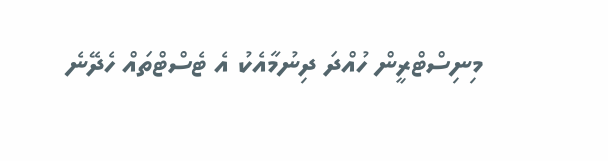މިނިސްޓްރީން ހުއްދަ ދިނުމާއެކު އެ ޓެސްޓްތައް ހެދޭނެ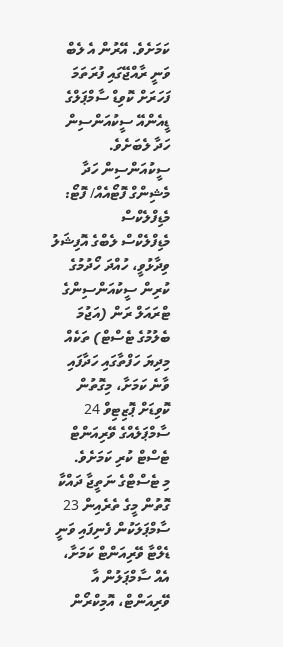ކަމަށެވެ. އޭރުން އެ ލެބް ވަނީ ރާއްޖޭގައި ފުރަތަމަ ފަހަރަށް ކޮވިޑް ސާމްޕަލްގެ ޑީއެންއޭ ސީކުއަންސިން ހަދާ ލެބަށެވެ.
ސީކުއަންސިން ހަދާ މެޝިންގް ފޮޓޯއެއް/ ފޮޓޯ: މެޑިފްލެކްސް
މެޑިފްލެކްސް ލެބްގެ އޮފިޝަލު ވިދާޅުވީ، ހުއްދަ ހޯދުމުގެ ކުރިން ސީކުއަންސިންގެ ޓްރައަލް ރަން (އަޖުމަ ބެލުމުގެ ޓެސްޓް) ތަކެއް މިދިޔަ ހަފްތާގައި ހަދާފައި ވާނެ ކަމަށާ، މިގޮތުން ކޮވިޑަށް ޕޮޒިޓިވް 24 ސާމްޕަލެއްގެ ވޭރިއަންޓް ޓެސްޓް ކުރި ކަމަށެވެ.
މި ޓެސްޓްގެ ނަތީޖާ ދައްކާ ގޮތުން މީގެ ތެރެއިން 23 ސާމްޕަލަކުން ފެނިފައި ވަނީ ޑެލްޓާ ވޭރިއަންޓް ކަމަށާ، އެއް ސާމްޕަލުން އާ ވޭރިއަންޓް، އޮމިކްރޯން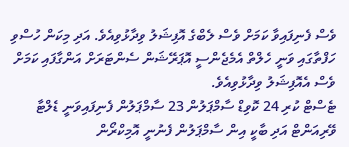ވެސް ފެނިފައިވާ ކަމަށް ވެސް ލެބްގެ އޮފިޝަލު ވިދާޅުވިއެވެ. އަދި މިކަން ހުސްވި ހަފްތާގައި ވަނީ ހެލްތް އެމެޖެންސީ އޮޕަރޭޝަން ސެންޓަރަށް އަންގާފައި ކަމަށް ވެސް އެއޮފިޝަލު ވިދާޅުވިއެވެ.
ޓެސްޓް ކުރި 24 ކޮވިޑް ސާމްޕަލުން 23 ސާމްޕަލުން ފެނިފައިވަނީ ޑެލްޓާ ވޭރިއަންޓް އަދި ބާކީ އިން ސާމްޕަލުން ފެނުނީ އޮމިކްރޯން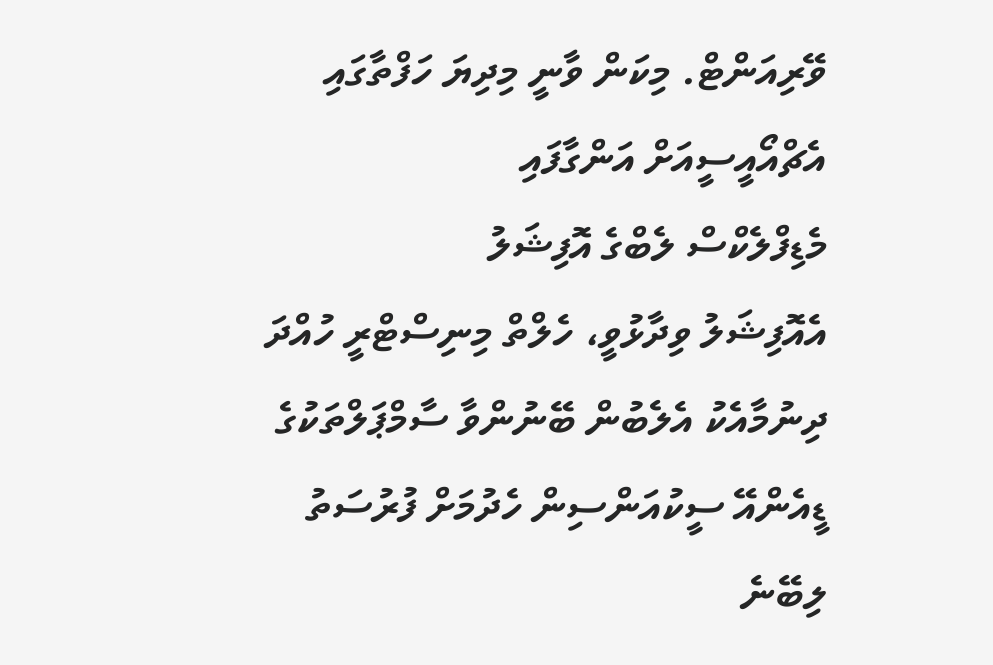ވޭރިއަންޓް. މިކަން ވާނީ މިދިޔަ ހަފްތާގައި އެޗްއޯއީސީއަށް އަންގާފައި
މެޑިފްލެކްސް ލެބްގެ އޮފިޝަލު
އެއޮފިޝަލު ވިދާޅުވީ، ހެލްތް މިނިސްޓްރީ ހުއްދަ ދިނުމާއެކު އެލެބުން ބޭނުންވާ ސާމްޕަލްތަކުގެ ޑީއެންއޭ ސީކުއަންސިން ހެދުމަށް ފުރުސަތު ލިބޭނެ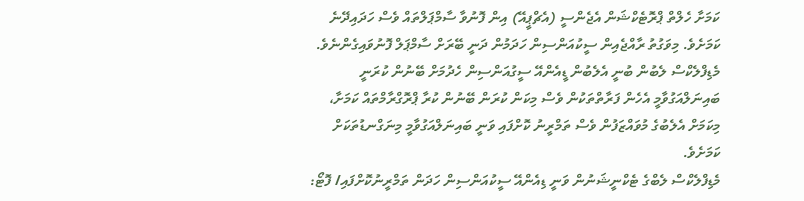ކަމަށާ ހެލްތް ޕްރޮޓެކްޝަން އެޖެންސީ (އެޗްޕީއޭ) އިން ފޮނުވާ ސާމްޕަލްތައް ވެސް ހަދައިދޭނެ ކަމަށެވެ. މިވަގުތު ރާއްޖެއިން ސީކުއަންސިން ހަދަމުން ދަނީ ބޭރަށް ސާމްޕަލް ފޮނުވައިގެންނެވެ.
މެޑިފްލެކްސް ލެބުން ބުނީ އެލެބުން ޑީއެންއޭ ސީގުއަންސިން ހެދުމަށް ބޭނުން ކުރަނީ ބައިނަލްއަގުވާމީ އެހެން ފަރާތްތަކުން ވެސް މިކަން ކުރަން ބޭނުން ކުރާ ޕްރޮގްރާމްތައް ކަމަށާ، މިކަމަށް އެލެބުގެ މުވައްޒަފުން ވެސް ތަމްރީނު ކޮށްފައި ވަނީ ބައިނަލްއަގުވާމީ މިނަގްނޑުތަކަށް ކަމަށެވެ.
މެޑިފްލެކްސް ލެބްގެ ޓެކްނީޝަނުން ވަނީ ޑިއެންއޭ ސީކުއަންސިން ހަދަން ތަމްރީނުކޮށްފައި/ ފޮޓޯ: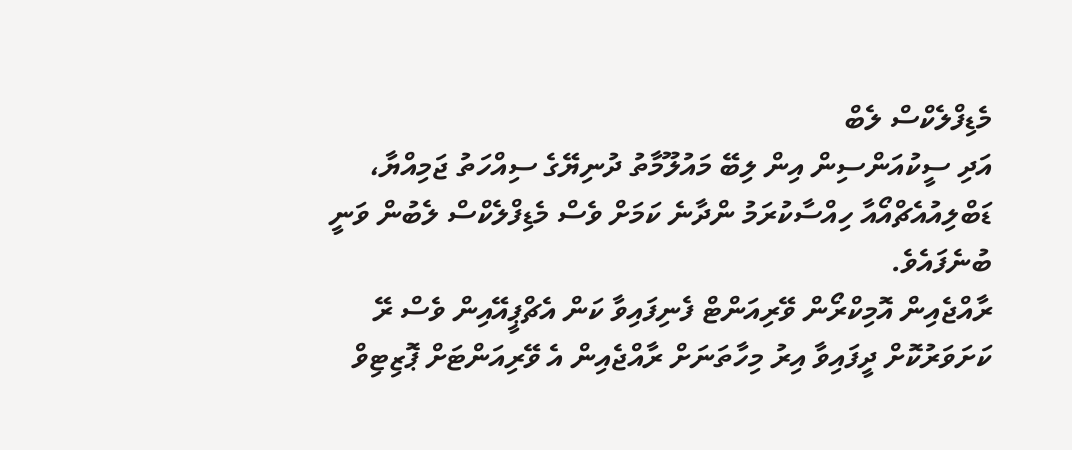މެޑިފްލެކްސް ލެބް
އަދި ސީކުއަންސިން އިން ލިބޭ މައުލޫމާތު ދުނިޔޭގެ ސިއްހަތު ޖަމިއްޔާ، ޑަބްލިއުއެޗްއޯއާ ހިއްސާކުރަމު ންދާނެ ކަމަށް ވެސް މެޑިފްލެކްސް ލެބުން ވަނީ ބުނެފައެވެ.
ރާއްޖެއިން އޮމިކްރޯން ވޭރިއަންޓް ފެނިފައިވާ ކަން އެޗްޕީއޭއިން ވެސް ރޭ ކަށަވަރުކޮށް ދީފައިވާ އިރު މިހާތަނަށް ރާއްޖެއިން އެ ވޭރިއަންޓަށް ޕޮޒިޓިވް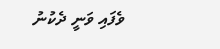ވެފައި ވަނީ ދެކުނު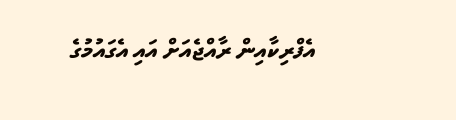އެފްރިކާއިން ރާއްޖެއަށް އައި އެގައުމުގެ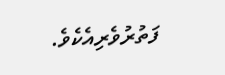ފަތުރުވެރިއެކެވެ.